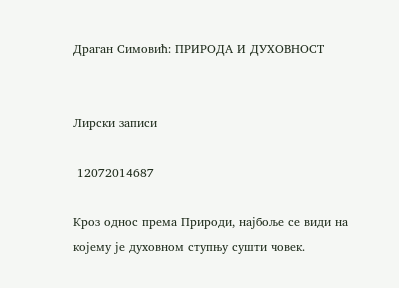Драган Симовић: ПРИРОДА И ДУХОВНОСТ


Лирски записи

 12072014687

Кроз однос према Природи, најбоље се види на којему је духовном ступњу сушти човек.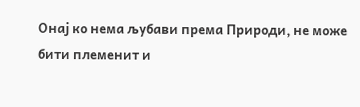Онај ко нема љубави према Природи, не може бити племенит и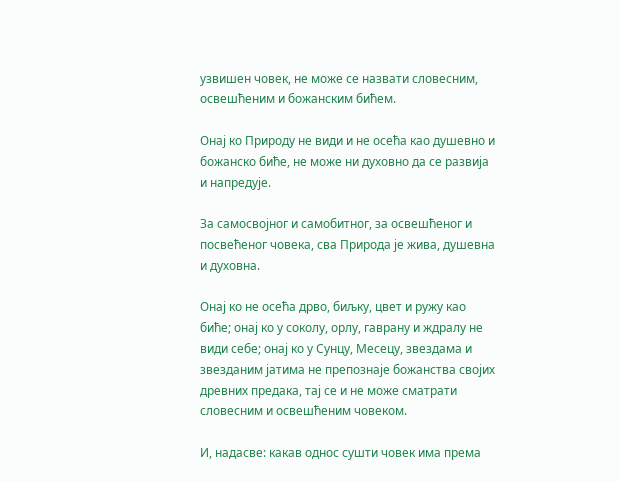узвишен човек, не може се назвати словесним, освешћеним и божанским бићем.

Онај ко Природу не види и не осећа као душевно и божанско биће, не може ни духовно да се развија и напредује.

За самосвојног и самобитног, за освешћеног и посвећеног човека, сва Природа је жива, душевна и духовна.

Онај ко не осећа дрво, биљку, цвет и ружу као биће; онај ко у соколу, орлу, гаврану и ждралу не види себе; онај ко у Сунцу, Месецу, звездама и звезданим јатима не препознаје божанства својих древних предака, тај се и не може сматрати словесним и освешћеним човеком.

И, надасве: какав однос сушти човек има према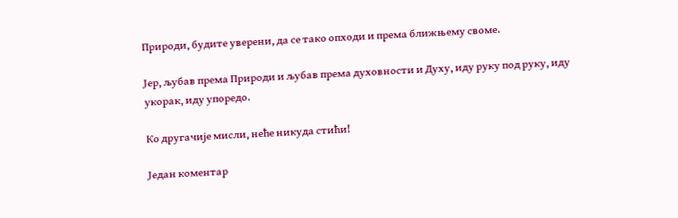Природи, будите уверени, да се тако опходи и према ближњему своме.

Јер, љубав према Природи и љубав према духовности и Духу, иду руку под руку, иду укорак, иду упоредо.

Ко другачије мисли, неће никуда стићи!

Један коментар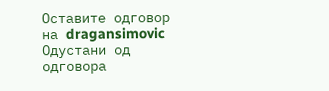Оставите одговор на dragansimovic Одустани од одговора